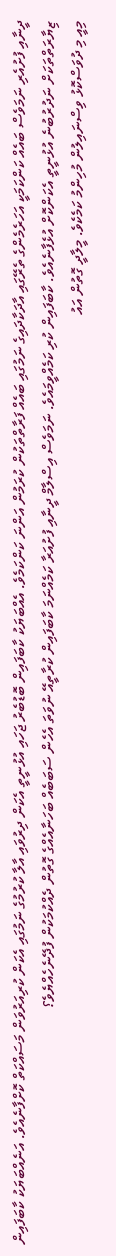ދީނާއި ފުށުއެރި ނަމަވެސް ބައެއް ކަންކަމަކީ އަހަރެމެންގެ ތެރޭގައި އާދަކާދައިގެ ނަމުގައި ބައެއް ފަރާތްތަކުން ކުރަމުން އަންނަ ކަންކަމެވެ. އެއްބަޔަކު ކާބަފައިން ބޮޑުބެރު ޖަހައި އުޅުނީތީ އެކަން ދިރުވައި އާލާ ކުރުމުގެ ނަމުގައި އެކަން ކުރިއަރުވަން މަސައްކަތް ކޮށްފާނެއެވެ. އަނެއްބަޔަކު ކާބަފައިން ޒިޔާރަތްތަކަށް ނަދުރުބުނެ އުޅުނީތީ އެކަންކޮށް އުޅެފާނެއެވެ. ކާބަފައިން ކުރި ކަމެއްވީމައެވެ. ނަމަވެސް އިސްލާމް ދީނާއި ފުށުއަރާ ކަމެއްނަމަ ކާބަފައިން ކުރާތީއޭ ނުވަތަ އެހެން ސަބަބެއް ބަހަނާއެއްގެ ގޮތުން ދެއްކުމަކުން ފުދޭނެހެއްޔެވެ؟
މިއީ މި ދުވަސްކޮޅު ވިސްނައިލުން މުހިންމު ކަމެކެވެ. މީލާދީ ގޮތުން އައު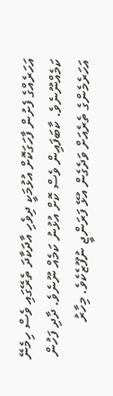އަހަރެއްގެ ފެށުން ފާހަގަކޮށް އުޅުމަކީ ދިވެހި އާދަކާދަ ތެރޭގައި ވެސް ހިމެނޭ ކަމެއްނޫނެވެ. ކާބަފައިން ވެސް ކޮށް އުޅުނު ކަމެއް ނޫނެވެ. ދާދި ފަހުން އަހަރެމެންގެ ތެރެއަށް ވަދެގެން އުޅޭ ފަރަންޖީ ނުފޫޒެކެވެ. މިހާރު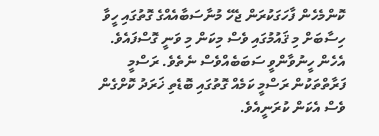ކޮންމެހެން ފާހަގަކުރަން ޖެހޭ މުނާސަބާއެއްގެ ގޮތުގައި ހީވާ ހިސާބަށް މި ޤައުމުގައި ވެސް މިކަން މި ވަނީ ގޮސްފައެވެ. އެހެން ހީނުވާންވީ ސަބަބެއްވެސް ނެތެވެ. ރަސްމީ ފަރާތްތަކުން ރަސްމީ ކަމެއް ގޮތުގައި ބޮޑެތި ޚަރަދު ކޮށްގެން ވެސް އެކަން ކުރަނީއެވެ.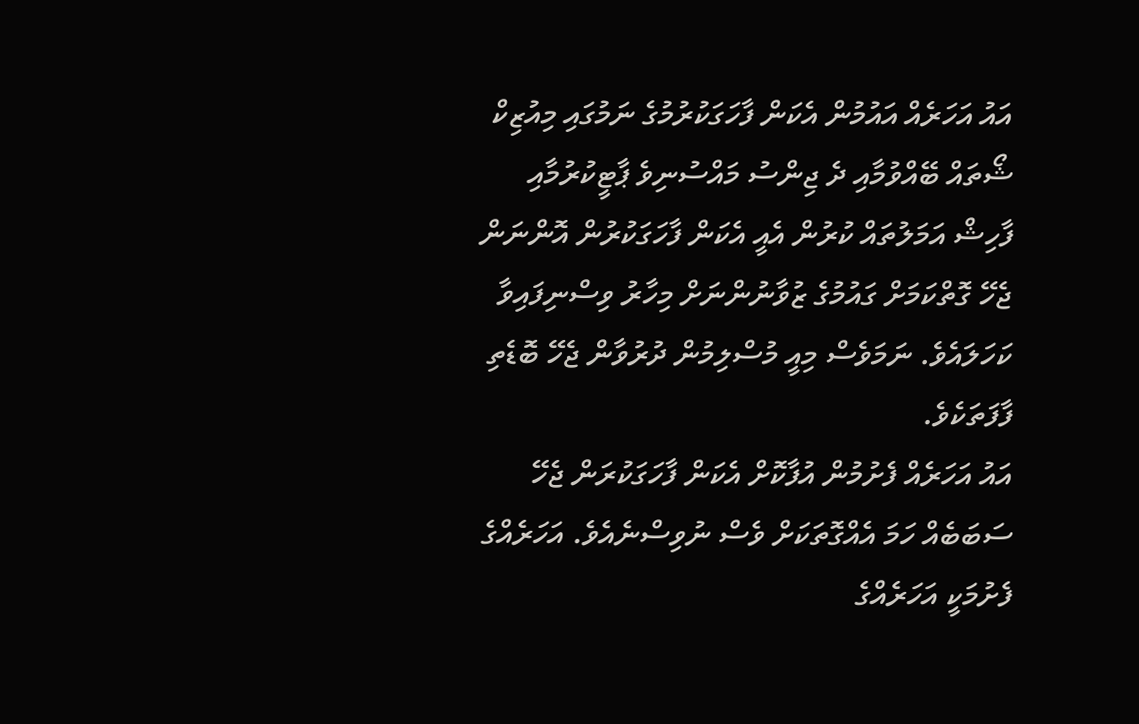އައު އަހަރެއް އައުމުން އެކަން ފާހަގަކުރުމުގެ ނަމުގައި މިއުޒިކް ޝޯތައް ބޭއްވުމާއި ދެ ޖިންސު މައްސުނިވެ ޕާޓީކުރުމާއި ފާހިޝް އަމަލުތައް ކުރުން އެއީ އެކަން ފާހަގަކުރުން އޮންނަން ޖެހޭ ގޮތްކަމަށް ގައުމުގެ ޒުވާނުންނަށް މިހާރު ވިސްނިފައިވާ ކަހަލައެވެ. ނަމަވެސް މިއީ މުސްލިމުން ދުރުވާން ޖެހޭ ބޮޑެތި ފާފަތަކެވެ.
އައު އަހަރެއް ފެށުމުން އުފާކޮށް އެކަން ފާހަގަކުރަން ޖެހޭ ސަބަބެއް ހަމަ އެއްގޮތަކަށް ވެސް ނުވިސްނެއެވެ. އަހަރެއްގެ ފެށުމަކީ އަހަރެއްގެ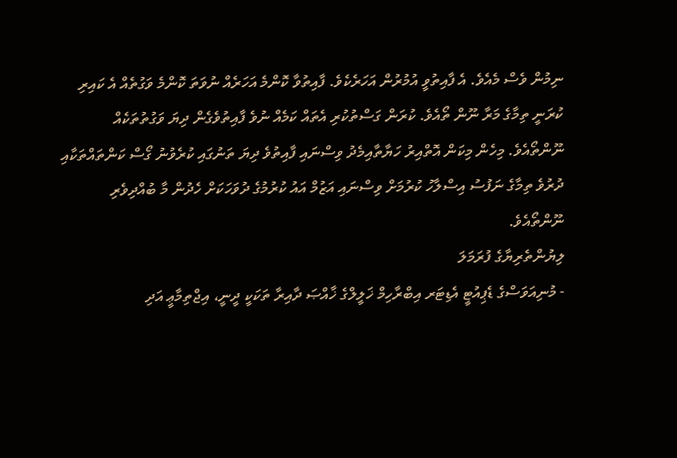ނިމުން ވެސް މެއެވެ. އެ ފާއިތުވީ އުމުރުން އަހަރެކެވެ. ފާއިތުވާ ކޮންމެ އަހަރެއް ނުވަތަ ކޮންމެ ވަގުތެއް އެ ކައިރި ކުރަނީ ތިމާގެ މަރާ ނޫން ތޯއެވެ. ކުރަން ގަސްތުކުރި އެތައް ކަމެއް ނުވެ ފާއިތުވެގެން ދިޔަ ވަގުތުތަކެއް ނޫންތޯއެވެ. މިހެން މިކަން އޮތްއިރު ހަޔާތާއިމެދު ވިސްނައި ފާއިތުވެ ދިޔަ ތަނުގައި ކުރެވުނު ގޯސް ކަންތައްތަކާއި ދުރުވެ ތިމާގެ ނަފުސު އިސްލާހު ކުރުމަށް ވިސްނައި އަޒުމް އައު ކުރުމުގެ ދުވަހަކަށް ހެދުން މާ ބުއްދިވެރި ނޫންތޯއެވެ.
ލިޔުންތެރިޔާގެ ފުރަމަލަ
- މުނިއަވަސްގެ ޑެޕިއުޓީ އެޑިޓަރ އިބްރާހިމް ޚަލީލްގެ ޚާއްޞަ ދާއިރާ ތަކަކީ ދީނީ، އިޖްތިމާޢީ އަދި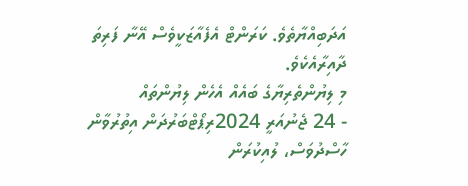އަދަބިއްޔާތެވެ. ކަރަންޓް އެފެއާޒަކީވެސް އޭނާ ފަރިތަ ދާއިރާއެކެވެ.
މި ލިޔުންތެރިޔާގެ ބައެއް އެހެން ލިޔުންތައް
- 24 ޖެނުއަރީ 2024ރިޕޯޓްބަރުދަން އިތުރުވާން ހާސްދުވަސް، ލުއިކުރަން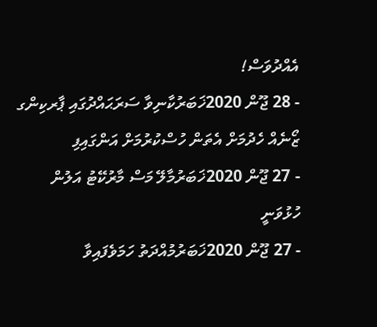އެއްދުވަސް!
- 28 ޖޫން 2020ޚަބަރުކާނިވާ ސަރަޙައްދުގައި ޕާރކިންގ ޒޯނެއް ހެދުމަށް އެތަން ހުސްކުރުމަށް އަންގައިފި
- 27 ޖޫން 2020ޚަބަރުމާލޭ މަސް މާރުކޭޓު އަލުން ހުޅުވަނީ
- 27 ޖޫން 2020ޚަބަރުމުއްދަތު ހަމަވެފައިވާ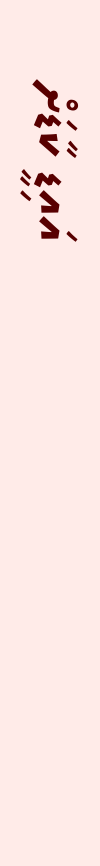އައިޑީ ކާޑަށް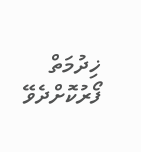ޚިދުމަތް ފޯރުކޮށްދެވޭ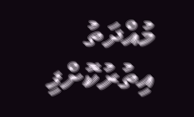މުއްދަތު އިތުރުކޮށްފި